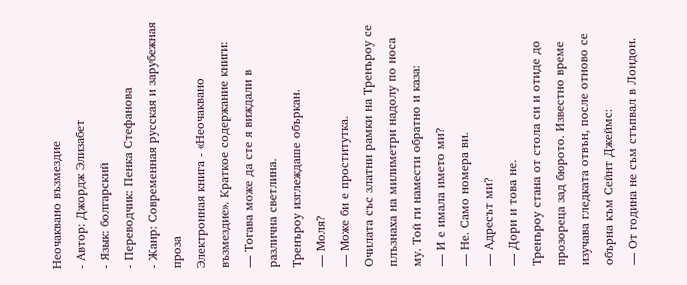Неочаквано възмездие
- Автор: Джордж Элизабет
- Язык: болгарский
- Переводчик: Пенка Стефанова
- Жанр: Современная русская и зарубежная проза
Электронная книга - «Неочаквано възмездие». Краткое содержание книги:
— Тогава може да сте я виждали в различна светлина.
Тренъроу изглеждаше объркан.
— Моля?
— Може би е проститутка.
Очилата със златни рамки на Тренъроу се плъзнаха на милиметри надолу по носа му. Той ги намести обратно и каза:
— И е имала името ми?
— Не. Само номера ви.
— Адресът ми?
— Дори и това не.
Тренъроу стана от стола си и отиде до прозореца зад бюрото. Известно време изучава гледката отвън, после отново се обърна към Сейнт Джеймс:
— От година не съм стъпвал в Лондон.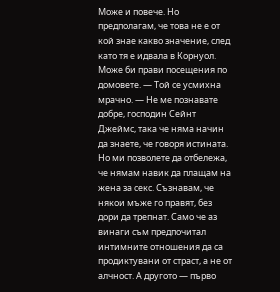Може и повече. Но предполагам, че това не е от кой знае какво значение, след като тя е идвала в Корнуол. Може би прави посещения по домовете. — Той се усмихна мрачно. — Не ме познавате добре, господин Сейнт Джеймс, така че няма начин да знаете, че говоря истината. Но ми позволете да отбележа, че нямам навик да плащам на жена за секс. Съзнавам, че някои мъже го правят, без дори да трепнат. Само че аз винаги съм предпочитал интимните отношения да са продиктувани от страст, а не от алчност. А другото — първо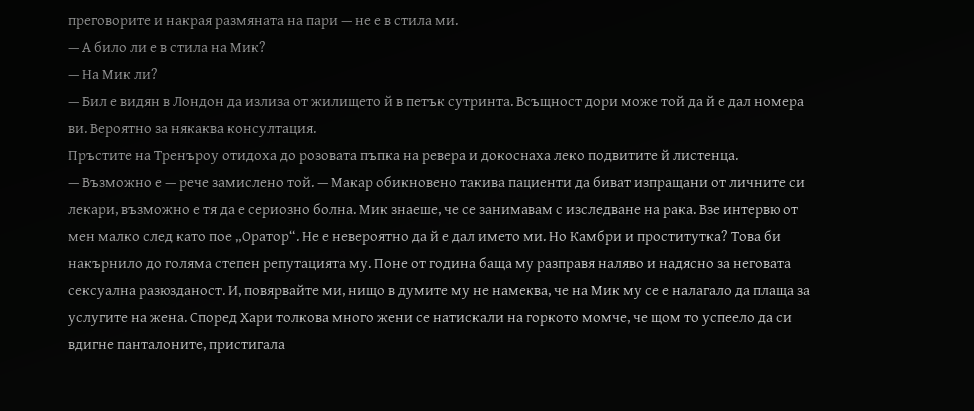преговорите и накрая размяната на пари — не е в стила ми.
— А било ли е в стила на Мик?
— На Мик ли?
— Бил е видян в Лондон да излиза от жилището й в петък сутринта. Всъщност дори може той да й е дал номера ви. Вероятно за някаква консултация.
Пръстите на Тренъроу отидоха до розовата пъпка на ревера и докоснаха леко подвитите й листенца.
— Възможно е — рече замислено той. — Макар обикновено такива пациенти да биват изпращани от личните си лекари, възможно е тя да е сериозно болна. Мик знаеше, че се занимавам с изследване на рака. Взе интервю от мен малко след като пое „Оратор“. Не е невероятно да й е дал името ми. Но Камбри и проститутка? Това би накърнило до голяма степен репутацията му. Поне от година баща му разправя наляво и надясно за неговата сексуална разюзданост. И, повярвайте ми, нищо в думите му не намеква, че на Мик му се е налагало да плаща за услугите на жена. Според Хари толкова много жени се натискали на горкото момче, че щом то успеело да си вдигне панталоните, пристигала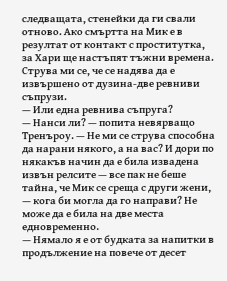следващата, стенейки да ги свали отново. Ако смъртта на Мик е в резултат от контакт с проститутка, за Хари ще настъпят тъжни времена. Струва ми се, че се надява да е извършено от дузина-две ревниви съпрузи.
— Или една ревнива съпруга?
— Нанси ли? — попита невярващо Тренъроу. — Не ми се струва способна да нарани някого, а на вас? И дори по някакъв начин да е била извадена извън релсите — все пак не беше тайна, че Мик се среща с други жени, — кога би могла да го направи? Не може да е била на две места едновременно.
— Нямало я е от будката за напитки в продължение на повече от десет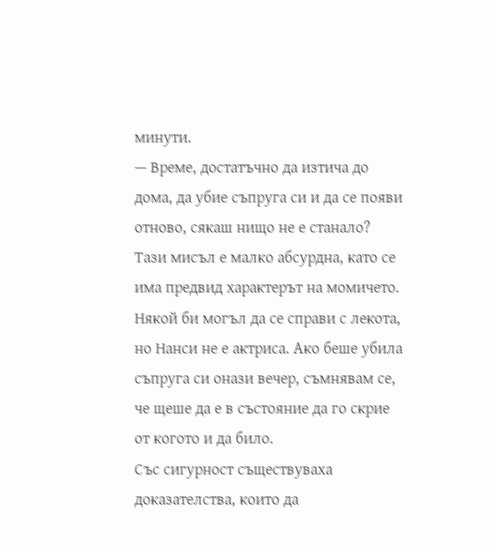минути.
— Време, достатъчно да изтича до дома, да убие съпруга си и да се появи отново, сякаш нищо не е станало? Тази мисъл е малко абсурдна, като се има предвид характерът на момичето. Някой би могъл да се справи с лекота, но Нанси не е актриса. Ако беше убила съпруга си онази вечер, съмнявам се, че щеше да е в състояние да го скрие от когото и да било.
Със сигурност съществуваха доказателства, които да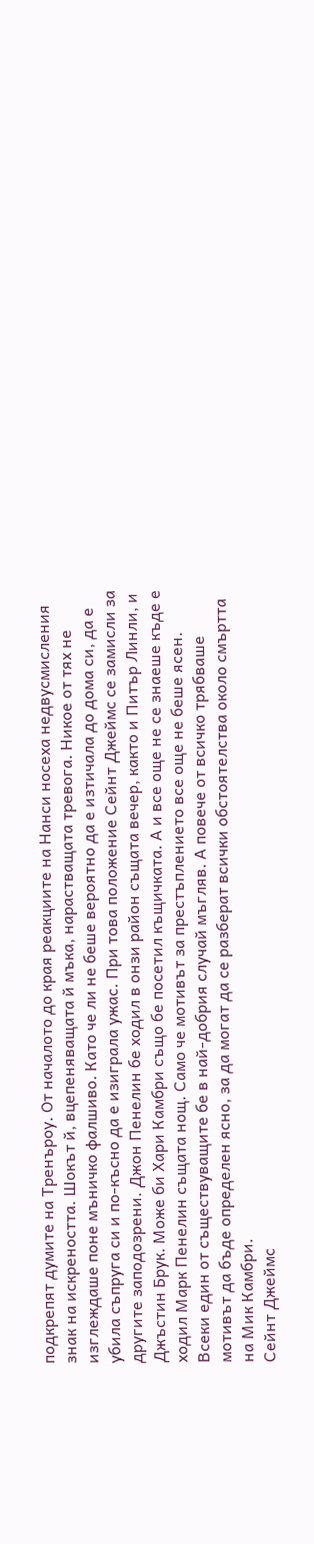подкрепят думите на Тренъроу. От началото до края реакциите на Нанси носеха недвусмисления знак на искреността. Шокът й, вцепеняващата й мъка, нарастващата тревога. Никое от тях не изглеждаше поне мъничко фалшиво. Като че ли не беше вероятно да е изтичала до дома си, да е убила съпруга си и по-късно да е изиграла ужас. При това положение Сейнт Джеймс се замисли за другите заподозрени. Джон Пенелин бе ходил в онзи район същата вечер, както и Питър Линли, и Джъстин Брук. Може би Хари Камбри също бе посетил къщичката. А и все още не се знаеше къде е ходил Марк Пенелин същата нощ. Само че мотивът за престъплението все още не беше ясен. Всеки един от съществуващите бе в най-добрия случай мъгляв. А повече от всичко трябваше мотивът да бъде определен ясно, за да могат да се разберат всички обстоятелства около смъртта на Мик Камбри.
Сейнт Джеймс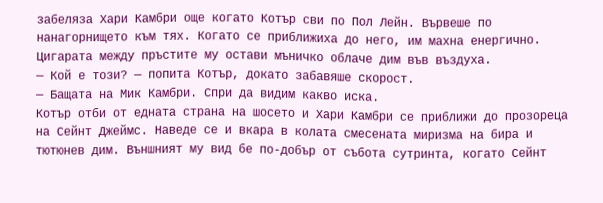забеляза Хари Камбри още когато Котър сви по Пол Лейн. Вървеше по нанагорнището към тях. Когато се приближиха до него, им махна енергично. Цигарата между пръстите му остави мъничко облаче дим във въздуха.
— Кой е този? — попита Котър, докато забавяше скорост.
— Бащата на Мик Камбри. Спри да видим какво иска.
Котър отби от едната страна на шосето и Хари Камбри се приближи до прозореца на Сейнт Джеймс. Наведе се и вкара в колата смесената миризма на бира и тютюнев дим. Външният му вид бе по-добър от събота сутринта, когато Сейнт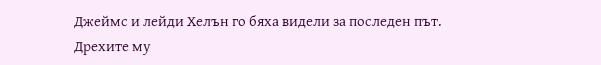Джеймс и лейди Хелън го бяха видели за последен път. Дрехите му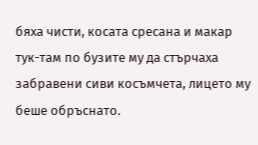бяха чисти, косата сресана и макар тук-там по бузите му да стърчаха забравени сиви косъмчета, лицето му беше обръснато.